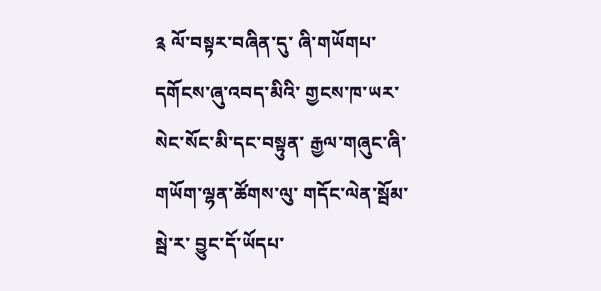༉ ལོ་བསྟར་བཞིན་དུ་ ཞི་གཡོགཔ་དགོངས་ཞུ་འབད་མིའི་ གྱངས་ཁ་ཡར་སེང་སོང་མི་དང་བསྟུན་ རྒྱལ་གཞུང་ཞི་གཡོག་ལྷན་ཚོགས་ལུ་ གདོང་ལེན་སྦོམ་སྦེ་ར་ བྱུང་དོ་ཡོདཔ་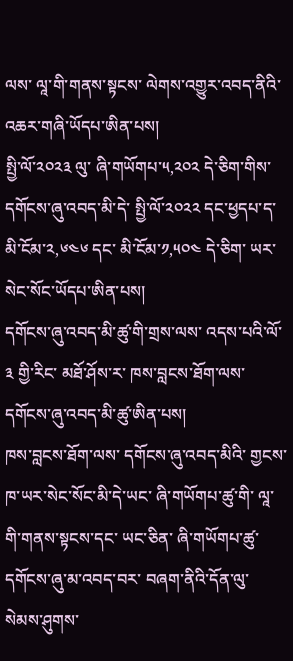ལས་ ལཱ་གི་གནས་སྟངས་ ལེགས་འགྱུར་འབད་ནིའི་ འཆར་གཞི་ཡོདཔ་ཨིན་པས།
སྤྱི་ལོ་༢༠༢༣ ལུ་ ཞི་གཡོགཔ་༥,༢༠༢ དེ་ཅིག་གིས་ དགོངས་ཞུ་འབད་མི་དེ་ སྤྱི་ལོ་༢༠༢༢ དང་ཕྱདཔ་ད་ མི་ངོམ་༢,༦༤༦ དང་ མི་ངོམ་༡,༥༠༤ དེ་ཅིག་ ཡར་སེང་སོང་ཡོདཔ་ཨིན་པས།
དགོངས་ཞུ་འབད་མི་ཚུ་གི་གྲས་ལས་ འདས་པའི་ལོ་༣ གྱི་རིང་ མཐོ་ཤོས་ར་ ཁས་བླངས་ཐོག་ལས་ དགོངས་ཞུ་འབད་མི་ཚུ་ཨིན་པས།
ཁས་བླངས་ཐོག་ལས་ དགོངས་ཞུ་འབད་མིའི་ གྱངས་ཁ་ཡར་སེང་སོང་མི་དེ་ཡང་ ཞི་གཡོགཔ་ཚུ་གི་ ལཱ་གི་གནས་སྟངས་དང་ ཡང་ཅིན་ ཞི་གཡོགཔ་ཚུ་ དགོངས་ཞུ་མ་འབད་བར་ བཞག་ནིའི་དོན་ལུ་ སེམས་ཤུགས་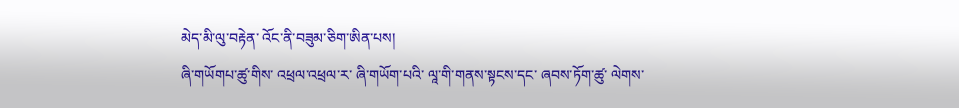མེད་མི་ལུ་བརྟེན་ འོང་ནི་བཟུམ་ཅིག་ཨིན་པས།
ཞི་གཡོགཔ་ཚུ་གིས་ འཕྲལ་འཕྲལ་ར་ ཞི་གཡོག་པའི་ ལཱ་གི་གནས་སྟངས་དང་ ཞབས་ཏོག་ཚུ་ ལེགས་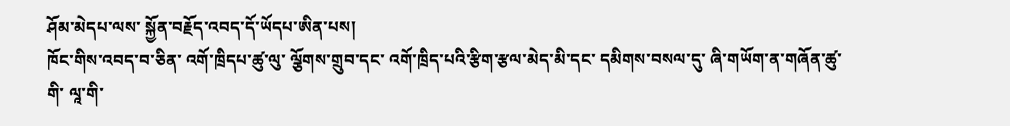ཤོམ་མེདཔ་ལས་ སྐྱོན་བརྗོད་འབད་དོ་ཡོདཔ་ཨིན་པས།
ཁོང་གིས་འབད་བ་ཅིན་ འགོ་ཁྲིདཔ་ཚུ་ལུ་ ལྕོགས་གྲུབ་དང་ འགོ་ཁྲིད་པའི་རྩིག་རྩལ་མེད་མི་དང་ དམིགས་བསལ་དུ་ ཞི་གཡོག་ན་གཞོན་ཚུ་གི་ ལཱ་གི་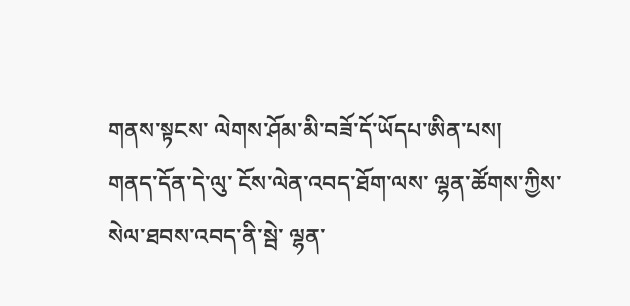གནས་སྟངས་ ལེགས་ཤོམ་མི་བཟོ་དོ་ཡོདཔ་ཨིན་པས།
གནད་དོན་དེ་ལུ་ ངོས་ལེན་འབད་ཐོག་ལས་ ལྷན་ཚོགས་ཀྱིས་ སེལ་ཐབས་འབད་ནི་སྦེ་ ལྷན་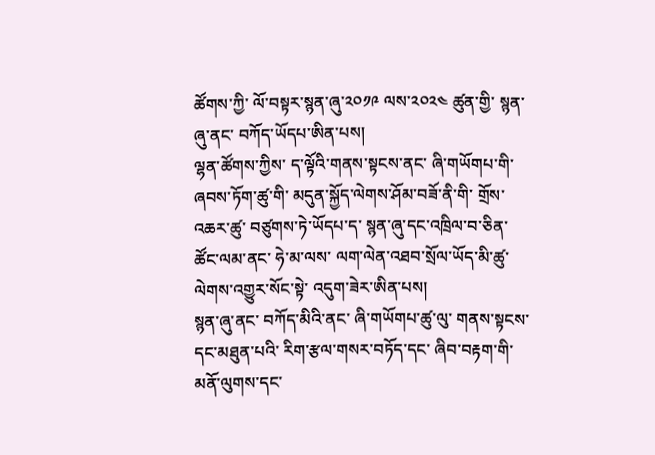ཚོགས་ཀྱི་ ལོ་བསྟར་སྙན་ཞུ་༢༠༡༩ ལས་༢༠༢༤ ཚུན་གྱི་ སྙན་ཞུ་ནང་ བཀོད་ཡོདཔ་ཨིན་པས།
ལྷན་ཚོགས་ཀྱིས་ ད་ལྟོའི་གནས་སྟངས་ནང་ ཞི་གཡོགཔ་གི་ ཞབས་ཏོག་ཚུ་གི་ མདུན་སྐྱོད་ལེགས་ཤོམ་བཟོ་ནི་གི་ གྲོས་འཆར་ཚུ་ བཙུགས་ཏེ་ཡོདཔ་ད་ སྙན་ཞུ་དང་འཁྲིལ་བ་ཅིན་ ཚོང་ལམ་ནང་ ཧེ་མ་ལས་ ལག་ལེན་འཐབ་སྲོལ་ཡོད་མི་ཚུ་ ལེགས་འགྱུར་སོང་སྟེ་ འདུག་ཟེར་ཨིན་པས།
སྙན་ཞུ་ནང་ བཀོད་མིའི་ནང་ ཞི་གཡོགཔ་ཚུ་ལུ་ གནས་སྟངས་དང་མཐུན་པའི་ རིག་རྩལ་གསར་བཏོད་དང་ ཞིབ་བརྟག་གི་མནོ་ལུགས་དང་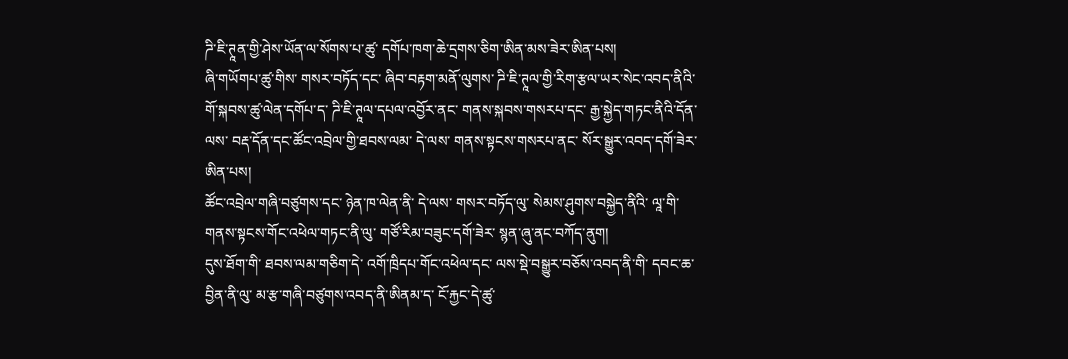ཌི་ཇི་ཊཱན་གྱི་ཤེས་ཡོན་ལ་སོགས་པ་ཚུ་ དགོཔ་ཁག་ཆེ་དྲགས་ཅིག་ཨིན་མས་ཟེར་ཨིན་པས།
ཞི་གཡོགཔ་ཚུ་གིས་ གསར་བཏོད་དང་ ཞིབ་བརྟག་མནོ་ལུགས་ ཌི་ཇི་ཊཱལ་གྱི་རིག་རྩལ་ཡར་སེང་འབད་ནིའི་ གོ་སྐབས་ཚུ་ལེན་དགོཔ་ད་ ཌི་ཇི་ཊཱལ་དཔལ་འབྱོར་ནང་ གནས་སྐབས་གསརཔ་དང་ རྒྱ་སྐྱེད་གཏང་ནིའི་དོན་ལས་ བརྡ་དོན་དང་ཚོང་འབྲེལ་གྱི་ཐབས་ལམ་ དེ་ལས་ གནས་སྟངས་གསརཔ་ནང་ སོར་སྒྱུར་འབད་དགོ་ཟེར་ཨིན་པས།
ཚོང་འབྲེལ་གཞི་བཙུགས་དང་ ཉེན་ཁ་ལེན་ནི་ དེ་ལས་ གསར་བཏོད་ལུ་ སེམས་ཤུགས་བསྐྱེད་ནིའི་ ལཱ་གི་གནས་སྟངས་གོང་འཕེལ་གཏང་ནི་ལུ་ གཙོ་རིམ་བཟུང་དགོ་ཟེར་ སྙན་ཞུ་ནང་བཀོད་ནུག།
དུས་ཐོག་གི་ ཐབས་ལམ་གཅིག་དེ་ འགོ་ཁྲིདཔ་གོང་འཕེལ་དང་ ལས་སྡེ་བསྒྱུར་བཅོས་འབད་ནི་གི་ དབང་ཆ་བྱིན་ནི་ལུ་ མ་རྩ་གཞི་བཙུགས་འབད་ནི་ཨིནམ་ད་ ངོ་རྐྱང་དེ་ཚུ་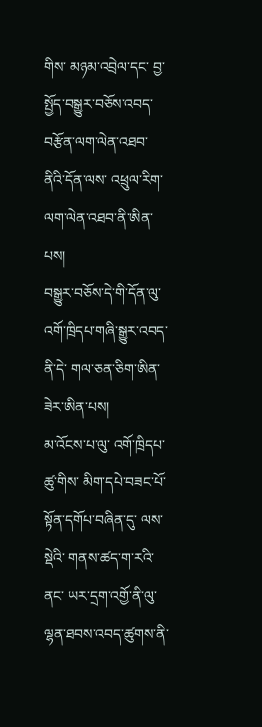གིས་ མཉམ་འབྲེལ་དང་ བྱ་སྤྱོད་བསྒྱུར་བཅོས་འབད་བརྩོན་ལག་ལེན་འཐབ་ནིའི་དོན་ལས་ འཕྲུལ་རིག་ལག་ལེན་འཐབ་ནི་ཨིན་པས།
བསྒྱུར་བཅོས་དེ་གི་དོན་ལུ་ འགོ་ཁྲིདཔ་གཞི་སྒྱུར་འབད་ནི་དེ་ གལ་ཅན་ཅིག་ཨིན་ཟེར་ཨིན་པས།
མ་འོངས་པ་ལུ་ འགོ་ཁྲིདཔ་ཚུ་གིས་ མིག་དཔེ་བཟང་པོ་སྟོན་དགོཔ་བཞིན་དུ་ ལས་སྡེའི་ གནས་ཚད་ག་རའི་ནང་ ཡར་དྲག་འགྱོ་ནི་ལུ་ ལྷན་ཐབས་འབད་ཚུགས་ནི་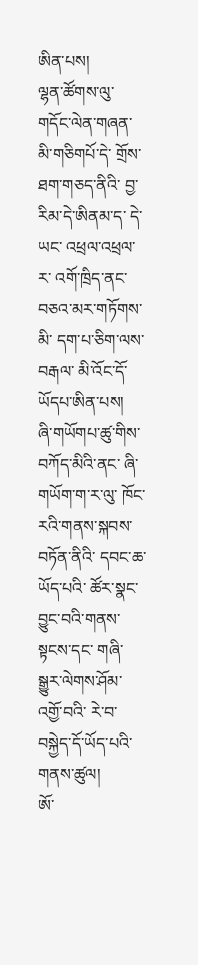ཨིན་པས།
ལྷན་ཚོགས་ལུ་ གདོང་ལེན་གཞན་མི་གཅིགཔོ་དེ་ གྲོས་ཐག་གཅད་ནིའི་ བྱ་རིམ་དེ་ཨིནམ་ད་ དེ་ཡང་ འཕྲལ་འཕྲལ་ར་ འགོ་ཁྲིད་ནང་ བཅའ་མར་གཏོགས་མི་ དག་པ་ཅིག་ལས་བརྒལ་ མི་འོང་དོ་ཡོདཔ་ཨིན་པས།
ཞི་གཡོགཔ་ཚུ་གིས་ བཀོད་མིའི་ནང་ ཞི་གཡོག་ག་ར་ལུ་ ཁོང་རའི་གནས་སྐབས་བཏོན་ནིའི་ དབང་ཆ་ཡོད་པའི་ ཚོར་སྣང་བྱུང་བའི་གནས་སྟངས་དང་ གཞི་སྒྱུར་ལེགས་ཤོམ་འགྱོ་བའི་ རེ་བ་བསྐྱེད་དོ་ཡོད་པའི་གནས་ཚུལ།
ཨོ་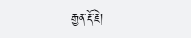རྒྱན་རྡོ་རྗེ།